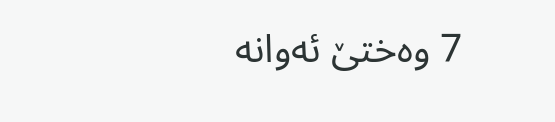7 وەختێ ئەوانه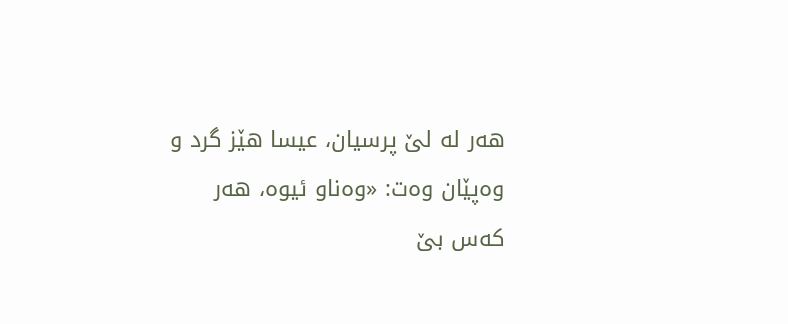هەر له لێ پرسیان، عیسا هێز گرد و وەپێان وەت: «وەناو ئیوه، هەر کەس بێ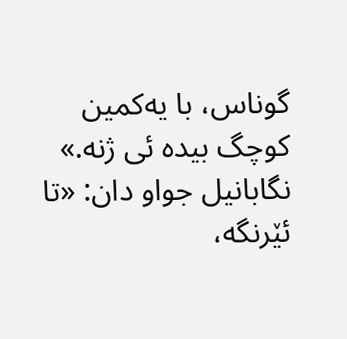گوناس، با یەکمین کوچگ بیده ئی ژنه.»
نگابانیل جواو دان: «تا ئێرنگه،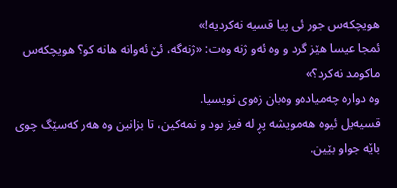هویچکەس جور ئی پیا قسیه نەکردیه!»
ئمجا عیسا هێز گرد و وه ئەو ژنه وەت: «ژنەگه، ئێ ئەوانه هانه کو؟ هویچکەس ماکومد نەکرد؟»
وه دواره چەمیادەو وەبان زەوی نویسیا.
قسیەيل ئیوه هەمویشه پڕ له فیز بود و نمەکین، تا بزانین وه هەر کەسێگ چوی باێه جواو بێین.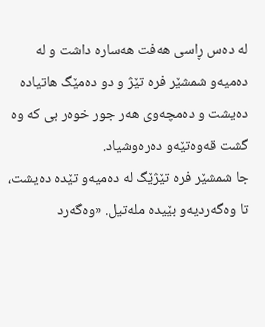له دەس ڕاسی هەفت هەساره داشت و له دەمیەو شمشێر فره تێژ و دو دەمێگ هاتیاده دەیشت و دەمچەوی هەر جور خوەر بی که وه گشت قەوەتێەو دەرەوشیاد.
جا شمشێر فره تێژێگ له دەمیەو تێده دەیشت، تا وەگەردیەو بێیده ملەتیل. «وەگەرد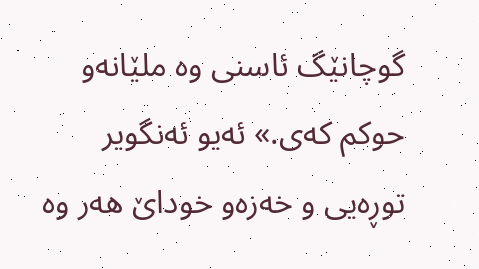گوچانێگ ئاسنی وه ملێانەو حوکم کەی.» ئەیو ئەنگویر توڕەیی و خەزەو خوداێ هەر وه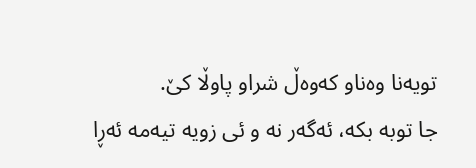تویەنا وەناو کەوەڵ شراو پاوڵا کێ.
جا توبه بکه، ئەگەر نه و ئی زویه تیەمه ئەڕا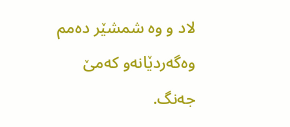لاد و وه شمشێر دەمم وەگەردێانەو کەمێ جەنگ.